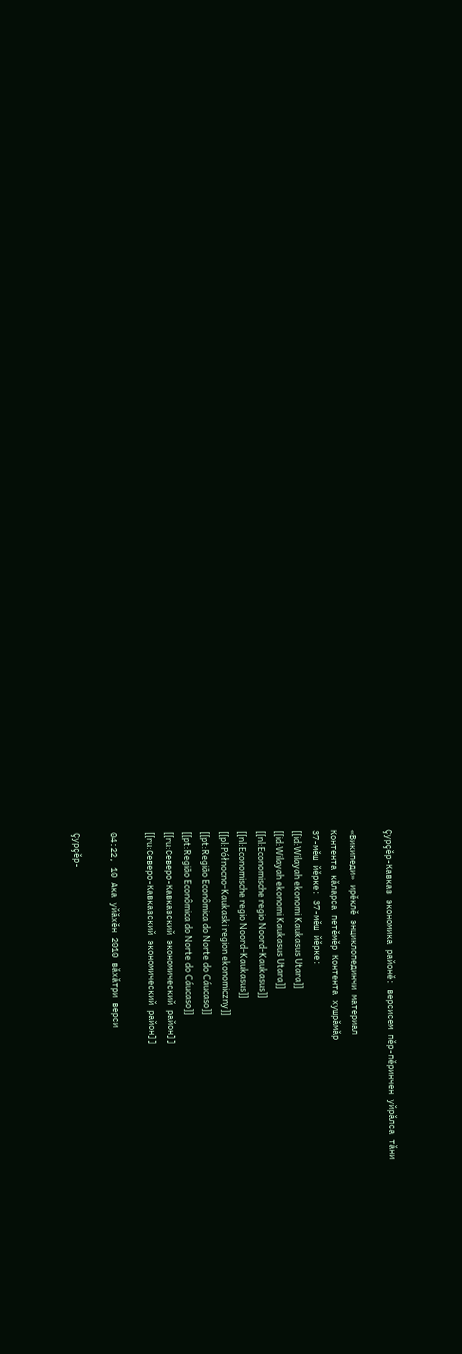Çурçĕр-Кавказ экономика районĕ: версисем пӗр-пӗринчен уйрӑлса тӑни

«Википеди» ирĕклĕ энциклопединчи материал
Контента кӑларса петӗмӗр Контента хушрӑмӑр
37-мĕш йĕрке: 37-мĕш йĕрке:
[[id:Wilayah ekonomi Kaukasus Utara]]
[[id:Wilayah ekonomi Kaukasus Utara]]
[[nl:Economische regio Noord-Kaukasus]]
[[nl:Economische regio Noord-Kaukasus]]
[[pl:Północno-Kaukaski region ekonomiczny]]
[[pt:Região Econômica do Norte do Cáucaso]]
[[pt:Região Econômica do Norte do Cáucaso]]
[[ru:Северо-Кавказский экономический район]]
[[ru:Северо-Кавказский экономический район]]

04:22, 10 Ака уйӑхӗн 2010 вӑхӑтри верси

Çурçĕр-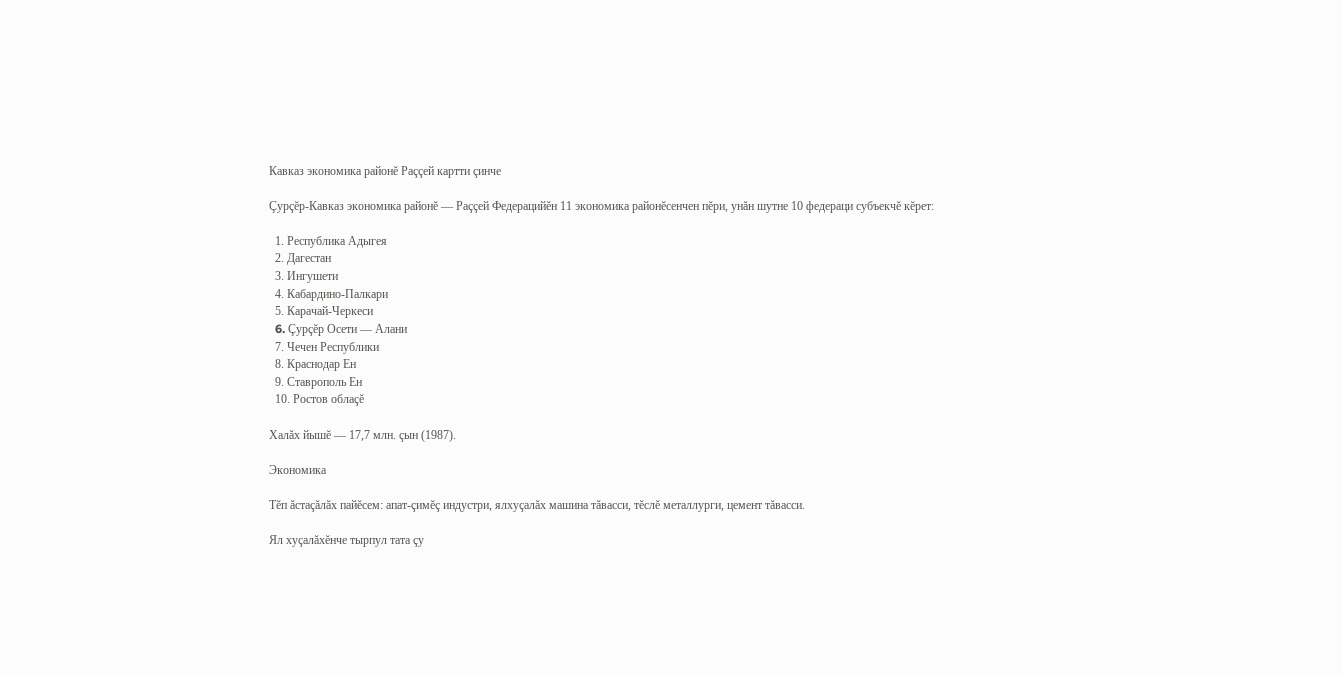Кавказ экономика районĕ Раççей картти çинче

Çурçĕр-Кавказ экономика районĕ — Раççей Федерацийĕн 11 экономика районĕсенчен пĕри, унăн шутне 10 федераци субъекчĕ кĕрет:

  1. Республика Адыгея
  2. Дагестан
  3. Ингушети
  4. Кабардино-Палкари
  5. Карачай-Черкеси
  6. Çурçĕр Осети — Алани
  7. Чечен Республики
  8. Краснодар Ен
  9. Ставрополь Ен
  10. Ростов облаçĕ

Халăх йышĕ — 17,7 млн. çын (1987).

Экономика

Тĕп ăстаçăлăх пайĕсем: апат-çимĕç индустри, ялхуçалăх машина тăвасси, тĕслĕ металлурги, цемент тăвасси.

Ял хуçалăхĕнче тырпул тата çу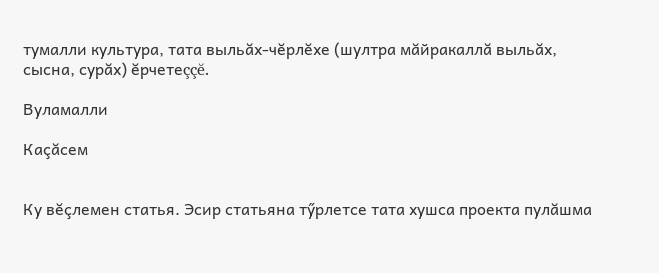тумалли культура, тата выльăх-чĕрлĕхе (шултра мăйракаллă выльăх, сысна, сурăх) ĕрчетеççĕ.

Вуламалли

Каçăсем


Ку вĕçлемен статья. Эсир статьяна тӳрлетсе тата хушса проекта пулăшма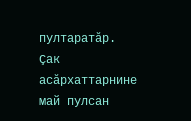пултаратăр.
Çак асăрхаттарнине май пулсан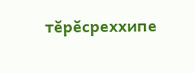тĕрĕсреххипе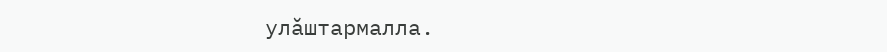улăштармалла.